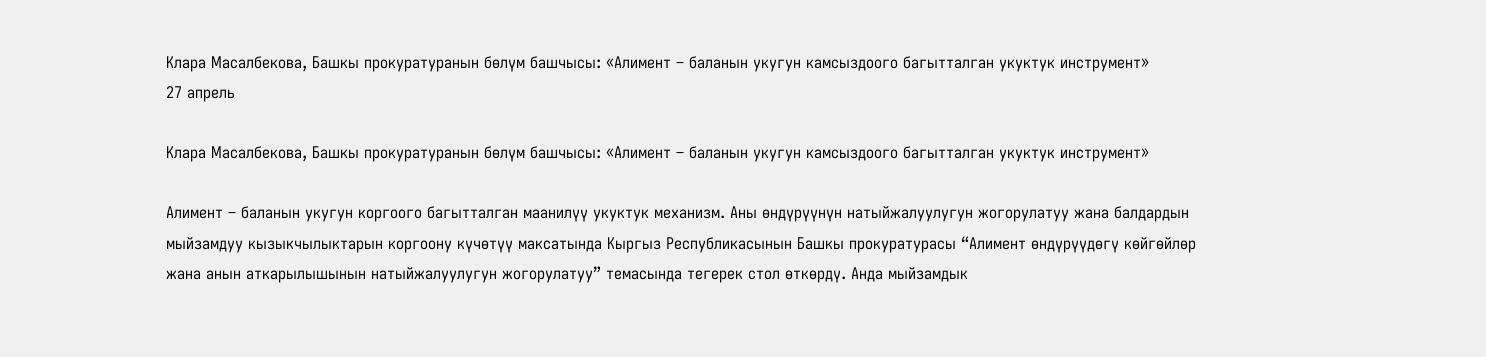Клара Масалбекова, Башкы прокуратуранын бөлүм башчысы: «Алимент – баланын укугун камсыздоого багытталган укуктук инструмент»
27 апрель

Клара Масалбекова, Башкы прокуратуранын бөлүм башчысы: «Алимент – баланын укугун камсыздоого багытталган укуктук инструмент»

Алимент – баланын укугун коргоого багытталган маанилүү укуктук механизм. Аны өндүрүүнүн натыйжалуулугун жогорулатуу жана балдардын мыйзамдуу кызыкчылыктарын коргоону күчөтүү максатында Кыргыз Республикасынын Башкы прокуратурасы “Алимент өндүрүүдөгү көйгөйлөр жана анын аткарылышынын натыйжалуулугун жогорулатуу” темасында тегерек стол өткөрдү. Анда мыйзамдык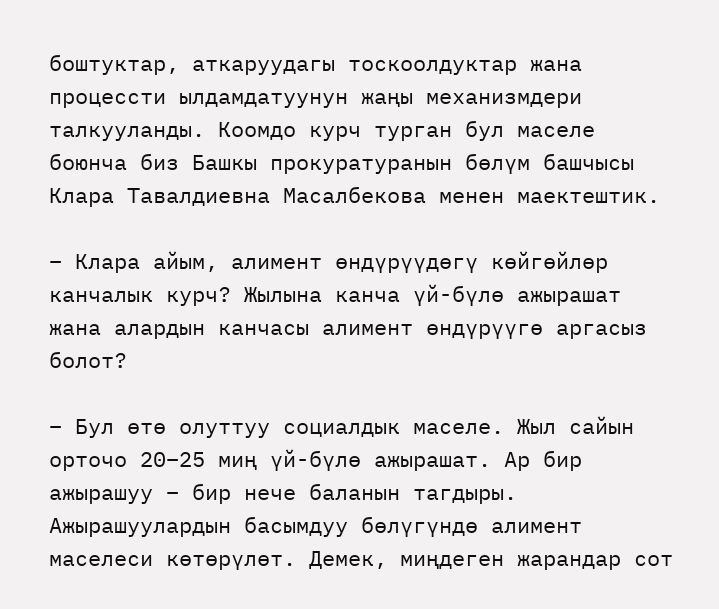боштуктар, аткаруудагы тоскоолдуктар жана процессти ылдамдатуунун жаңы механизмдери талкууланды. Коомдо курч турган бул маселе боюнча биз Башкы прокуратуранын бөлүм башчысы Клара Тавалдиевна Масалбекова менен маектештик.

– Клара айым, алимент өндүрүүдөгү көйгөйлөр канчалык курч? Жылына канча үй-бүлө ажырашат жана алардын канчасы алимент өндүрүүгө аргасыз болот?

– Бул өтө олуттуу социалдык маселе. Жыл сайын орточо 20–25 миң үй-бүлө ажырашат. Ар бир ажырашуу – бир нече баланын тагдыры. Ажырашуулардын басымдуу бөлүгүндө алимент маселеси көтөрүлөт. Демек, миңдеген жарандар сот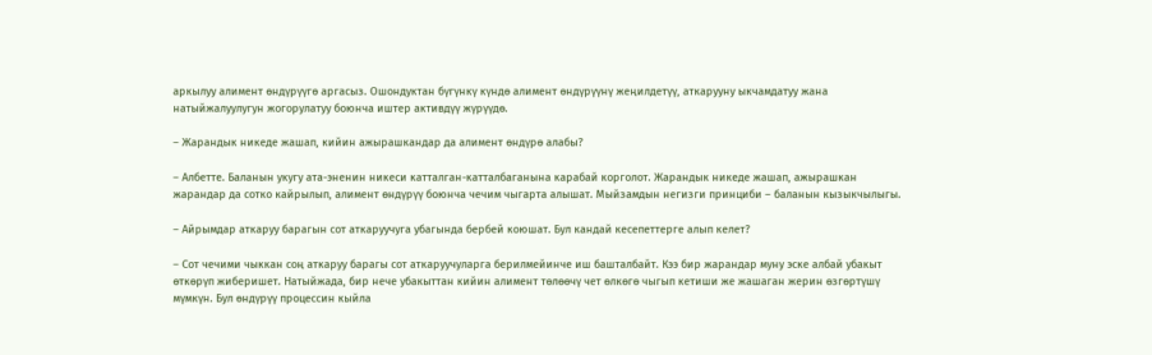аркылуу алимент өндүрүүгө аргасыз. Ошондуктан бүгүнкү күндө алимент өндүрүүнү жеңилдетүү, аткарууну ыкчамдатуу жана натыйжалуулугун жогорулатуу боюнча иштер активдүү жүрүүдө.

– Жарандык никеде жашап, кийин ажырашкандар да алимент өндүрө алабы?

– Албетте. Баланын укугу ата-эненин никеси катталган-катталбаганына карабай корголот. Жарандык никеде жашап, ажырашкан жарандар да сотко кайрылып, алимент өндүрүү боюнча чечим чыгарта алышат. Мыйзамдын негизги принциби – баланын кызыкчылыгы.

– Айрымдар аткаруу барагын сот аткаруучуга убагында бербей коюшат. Бул кандай кесепеттерге алып келет?

– Сот чечими чыккан соң аткаруу барагы сот аткаруучуларга берилмейинче иш башталбайт. Кээ бир жарандар муну эске албай убакыт өткөрүп жиберишет. Натыйжада, бир нече убакыттан кийин алимент төлөөчү чет өлкөгө чыгып кетиши же жашаган жерин өзгөртүшү мүмкүн. Бул өндүрүү процессин кыйла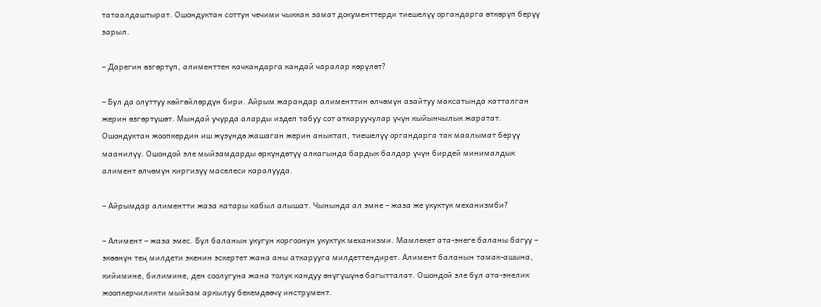татаалдаштырат. Ошондуктан соттун чечими чыккан замат документтерди тиешелүү органдарга өткөрүп берүү зарыл.

– Дарегин өзгөртүп, алименттен качкандарга кандай чаралар көрүлөт?

– Бул да олуттуу көйгөйлөрдүн бири. Айрым жарандар алименттин өлчөмүн азайтуу максатында катталган жерин өзгөртүшөт. Мындай учурда аларды издеп табуу сот аткаруучулар үчүн кыйынчылык жаратат. Ошондуктан жоопкердин иш жүзүндө жашаган жерин аныктап, тиешелүү органдарга так маалымат берүү маанилүү. Ошондой эле мыйзамдарды өркүндөтүү алкагында бардык балдар үчүн бирдей минималдык алимент өлчөмүн киргизүү маселеси каралууда.

– Айрымдар алиментти жаза катары кабыл алышат. Чынында ал эмне – жаза же укуктук механизмби?

– Алимент – жаза эмес. Бул баланын укугун коргоонун укуктук механизми. Мамлекет ата-энеге баланы багуу – экөөнүн тең милдети экенин эскертет жана аны аткарууга милдеттендирет. Алимент баланын тамак-ашына, кийимине, билимине, ден соолугуна жана толук кандуу өнүгүшүнө багытталат. Ошондой эле бул ата-энелик жоопкерчиликти мыйзам аркылуу бекемдөөчү инструмент.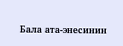Бала ата-энесинин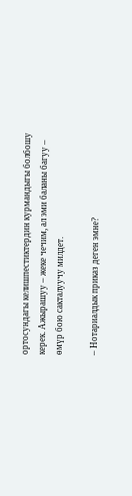ортосундагы келишпестиктердин курмандыгы болбошу керек. Ажырашуу – жеке чечим, ал эми баланы багуу – өмүр бою сакталуучу милдет.

– Нотариалдык приказ деген эмне?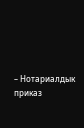– Нотариалдык приказ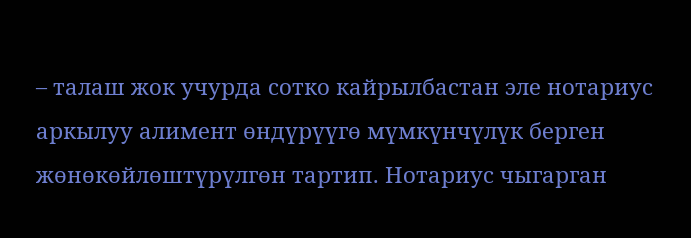– талаш жок учурда сотко кайрылбастан эле нотариус аркылуу алимент өндүрүүгө мүмкүнчүлүк берген жөнөкөйлөштүрүлгөн тартип. Нотариус чыгарган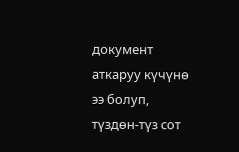документ аткаруу күчүнө ээ болуп, түздөн-түз сот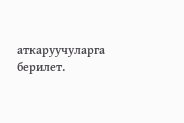аткаруучуларга берилет.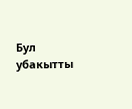Бул убакытты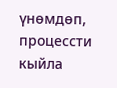үнөмдөп, процессти кыйла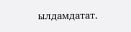ылдамдатат.